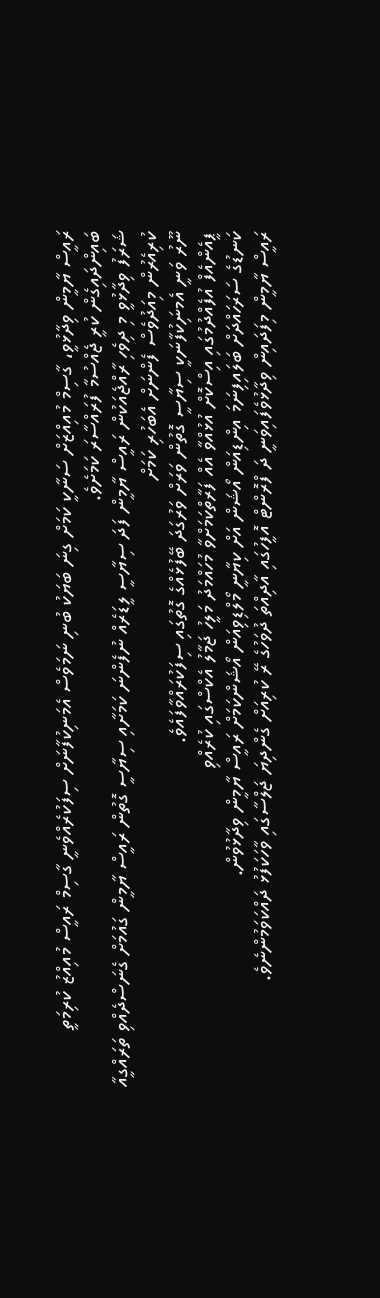ރައީސް ޔާމީން ވިދާޅުވީ، ގާސިމް މުއިއްޒަށް ސަނާކީ ކަމަށް ގިނަ ބަޔަކު ބުނި ނަމަވެސް އެމަނިކުފާނަށް ސިފަކުރެއްވެނީ ގާސިމް ރައީސް މުއިއްޒު ކުރިމަތީ ބައިންދައިގެން ކުރީ ޖެއްސުމާ ފުރައްސާރަ ކަމަށެވެ.
ޝަރަފު ވިދާޅުވީ މި ދިވެހި ރާއްޖެއަކުން ރައީސް ޔާމީން ފަދަ ސިޔާސީ ލީޑަރެއް ނުފެންނަ ކަމަށާއި ސިޔާސީ ގޮތުން ރައީސް ޔާމީން ގައުމަށް ގެނަސްދެއްވި ތަރައްގީއާ ކުރިއެރުން މިއަދުވެސް ފެންނަށް އެބަހުރި ކަމަށް
ނޫރު ވަނީ އެމނަިކުފާނަކީ ސިޔާސީ ގޮތުން ވަރަށް ވަރުގަދަ ބޭފުޅެއްގެ ގޮތުގައި ސިފަކުރައްވާފައެވެ.
ޕީއެންއެފް އުފެއްދުމުގައި އިސްކޮށް އުޅުއްވާ އެއް ފަރާތްކަމަށްވާ މުހައްމަދު މަލީހު ޖަމާލު އެކްސްގައި ކުރެއްވި
ކަނޑުގެ ސަރަހައްދަށް ބަލައިފިނަމަ އިންޑިއަން އޯޝަން އަށް ކިޔާނީ މޯލްޑިވިއަން އޯޝަންކަމަށް ރައީސް ޔާމީން ވިދާޅުވުން.
ރައީސް ޔާމީން މިފަދައިން ވިދާޅުވެފައިވަނީ ދަ ފްރޮންޓް އޮފީހުގައި އާދިއްތަ ދުވަހުގެ ރޭ ކުރިއަށް ގެންދިޔަ ޖަލްސާގައި ވާހަކަފުޅު ދައްކަވަމުންނެވެ.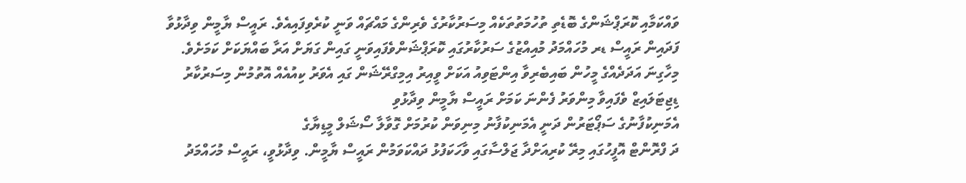ވައްކަމާއި ކޮރަޕްޝަންގެ ބޮޑެތި ތުހުމަތުތަކެއް މިސަރުކާރުގެ ވެރިންގެ މައްޗައް ވަނީ ކުރެވިފައިއެވެ. ރައީސް ޔާމީން ވިދާޅުވާ ފަދައިން ރައީސް ޑރ މުހައްމަދު މުއިއްޒުގެ ސަރުކާރުގައި ކޮރަޕްޝަންވެފައިވަނީ ގައިން ގަޔަށް އަރާ ބައްޔަކަށް ކަމަށެވެ.
މިހާގިނަ އަދަދެއްގެ މީހުން ބައިބެރިވާ އިންޓަވިއު އަކަށް ވީއިރު އިމިގްރޭޝަން ގައި އެވަރު ކިއުއެއް އޮތުމުން މިސަރުކާރު ޑިޖިޓަލައިޒް ވެފައިވާ މިންވަރު ފެންނަ ކަމަށް ރައީސް ޔާމީން ވިދާޅުވި
އެމަނިކުފާނުގެ ސަޕޯޓަރުން ދަނީ އެމަނިކުފާނު މިނިވަން ކުރުމަށް ގޮވާލާ ސޯޝަލް މީޑިޔާގެ
ދަ ފްރޮންޓް އޮފީހުގައި މިރޭ ކުރިއަށްދާ ޖަލްސާގައި ވާހަކަފުޅު ދައްކަވަމުން ރައީސް ޔާމީން. ވިދާޅުވީ، ރައީސް މުހައްމަދު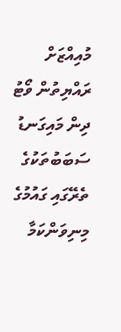މުއިއްޒަށް ރައްޔިތުން ވޯޓު ދިން މައިގަނޑު ސަބަބުތަކުގެ ތެރޭގައި ގައުމުގެ މިނިވަންކަމާ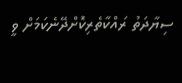ސިޔާދަތު ރައްކާތެރިކޮށްދޭނެކަމަށް ވީ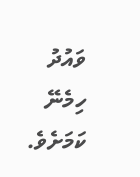ވައުދު ހިމެނޭ ކަމަށެވެ.